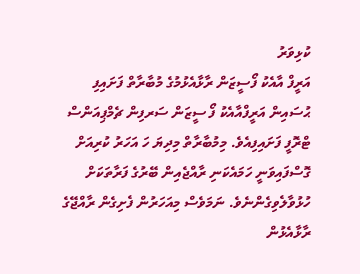ކުޅިވަރު
އަރީފް އާއެކު ފޯސީޒަން ރާޅާއެޅުމުގެ މުބާރާތް ފަށައިފި
ޙުސައިން އަރީފްއާއެކު ފޯ ސީޒަން ސަރފިން ޗެމްޕިއަންސް ޓްރޮފީ ފަށައިފިއެވެ. މިމުބާރާތް މިދިޔަ ހަ އަހަރު ކުރިއަށް ގޮސްފައިވަނީ ހަމައެކަނި ރާއްޖެއިން ބޭރުގެ ފަރާތަކަށް ހުޅުވާލެވިގެންނެވެ. ނަމަވެސް މިއަހަރުން ފެށިގެން ރާއްޖޭގެ ރާޅާއެޅުން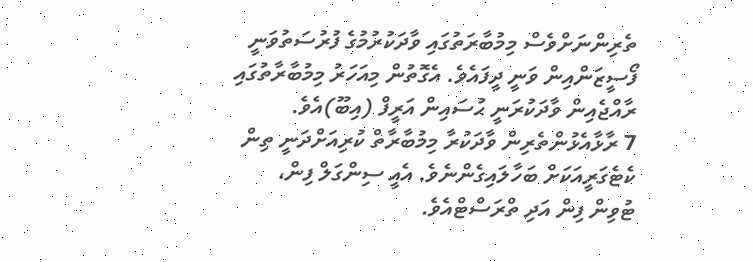ތެރިންނަށްވެސް މިމުބާރަތުގައި ވާދަކުރުމުގެ ފުރުސަތުވަނީ ފޯސީޒަންއިން ވަނީ ދީފައެވެ. އެގޮތުން މިއަހަރު މިމުބާރާތުގައި ރާއްޖެއިން ވާދަކުރަނީ ޙުސައިން އަރީފް (އިބޫ)އެވެ.
7 ރާޅާއެޅުންތެރިން ވާދަކުރާ މިމުބާރާތް ކުރިއަށްދަނީ ތިން ކެޓެގަރީއަކަށް ބަހާލައިގެންނެވެ. އެއީ ސިންގަލް ފިން، ޓުވިން ފިން އަދި ތްރަސްޓްއެވެ.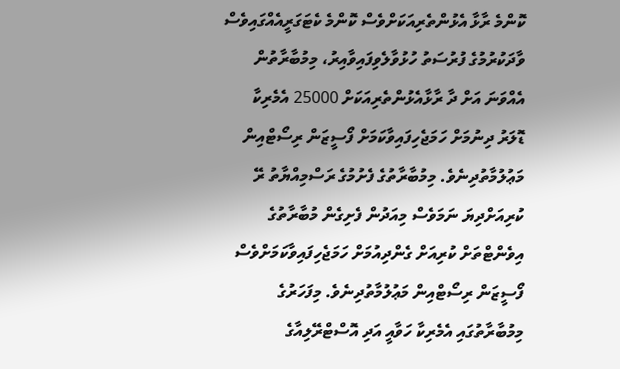ކޮންމެ ރާޅާ އެޅުންތެރިއަކަށްވެސް ކޮންމެ ކެޓަގަރީއެއްގައިވެސް ވާދަކުރުމުގެ ފުރުސަތު ހުޅުވާލެވިފައިވާއިރު، މިމުބާރާތުން އެއްވަނަ އަށް ދާ ރާޅާއެޅުންތެރިއަކަށް 25000 އެމެރިކާ ޑޮލަރު ދިނުމަށް ހަމަޖެހިފައިވާކަމަށް ފޯސީޒަން ރިސޯޓްއިން މަޢުލުމާތުދިނެވެ. މިމުބާރާތުގެ ފެށުމުގެ ރަސްމިއްޔާތު ރޭ ކުރިއަށްދިޔަ ނަމަވެސް މިއަދުން ފެށިގެން މުބާރާތުގެ އިވެންޓްތަށް ކުރިއަށް ގެންދިއުމަށް ހަމަޖެހިފައިވާކަމަށްވެސް ފޯސީޒަން ރިސޯޓްއިން މަޢުލުމާތުދިނެވެ. މިފަހަރުގެ މިމުބާރާތުގައި އެމެރިކާ ހަވާއީ އަދި އޮސްޓްރޭލިއާގެ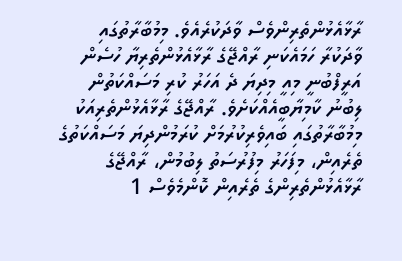ރާޅާއެޅުންތެރިންވެސް ވާދަކުރެއެވެ. މިމުބާރާތުގައި ވާދަކުރާ ހަމައެކަނި ރާއްޖޭގެ ރާޅާއެޅުންތެރިޔާ ހުސެން އަރީފްބުނީ މިއީ މިދިޔަ ދެ އަހަރު ކުރި މަސައްކަތުން ލިބުނު ކާމިޔާބީއެއްކަށެވެ. ރާއްޖޭގެ ރާޅާއެޅުންތެރިއަކު މިމުބާރާތުގައި ބައިވެރިކުރުމަށް ކުރަމުންދިޔަ މަސައްކަތުގެ ތެރެއިން، މިފަހަރު މިފުރުސަތު ލިބުމުން، ރާއްޖޭގެ ރާޅާއެޅުންތެރިންގެ ތެރެއިން ކޮންމެވެސް 1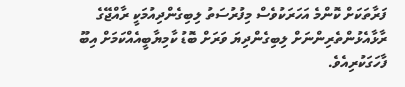ފަރާތަކަށް ކޮންމެ އަހަރަކުވެސް މިފުރުސަތު ލިބިގެންދިއުމަކީ ރާއްޖޭގެ ރާޅާއެޅުންތެރިންނަށް ލިބިގެންދިޔަ ވަރަށް ބޮޑު ކާމިޔާބީއެއްކަމަށް އިބޫ ފާހަގަކުރިއެވެ.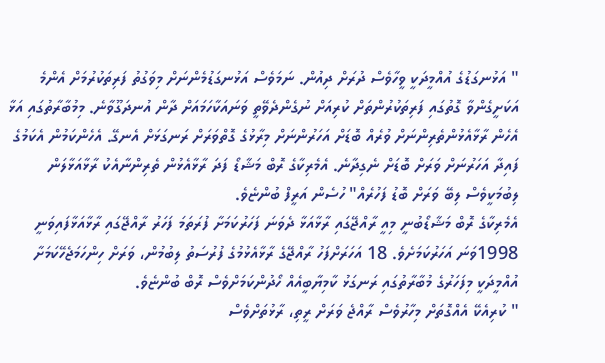" އަޅުނގަޑުގެ އުއްމީދަކީ ވީހާވެސް ދުރަށް ދިއުން. ނަމަވެސް އަޅުނގަޑުމެންނަށް މިވަގުތު ފަރިތަކުރުމަށް އެންމެ އަކަށީގެންވާ ގޮތުގައި ފަރިތަކުރުންތަށް ކުރިއަށް ނުގެންދެވޭތީ ވަނައަކާހަމައަށް ދާން އުނދަގޫވާނެ. މިމުބާރާތުގައި އަޅާ އެހެން ރާޅާއެޅުންތެރިންނަށް ވުރެއް ބޮޑަށް އަހަރުންނަށް މިރާޅުގެ ގޮތްވަރަށް ރަނގަޅަށް އެނގޭ. އެހެންކަމުން އެކަމުގެ ފައިދާ އަހަރުނަށް ވަރަށް ބޮޑަށް ނެގިދާނެ. އެމެރިކާގެ ރޮބް މަޝާޑޯ ފަދަ ރާޅާއެޅުން ތެރިންނާއެކު ރާޅާއަޅާލަން ލިބުމަކީވެސް ލިބޭ ވަރަށް ބޮޑު ފަހުރެއް" ހުސެން އަރީފް ބުންޏެވެ.
އެމެރިކާގެ ރޮބް މަޝާޑޯބުނީ މިއީ ރާއްޖޭގައި ރާޅާއަޅާ ދެވަނަ ފަހަރުކަމަށާ ފުރަތަމަ ފަހަރު ރާއްޖޭގައި ރާޅާއަޅާފައިވަނީ 1998ވަނަ އަހަރުކަމަށެވެ. 18 އަހަރަށްފަހު ރާއްޖޭގެ ރާޅާއެޅުމުގެ ފުރުސަތު ލިބުމުން، ވަރަށް ހިންހަމަޖެހޭކަމަށާ އުއްމީދަކީ މިފަހަރުގެ މުބާރާތުގައި ރަނގަޅު ކާމިޔާބީއެއް ހޯދުންކަމަށްވެސް ރޮބް ބުންޏެވެ.
" ކުރިއެކޭ އެއްގޮތަށް މިހާރުވެސް ރާއްޖެ ވަރަށް ރީތި، ރާޅުތަށްވެސް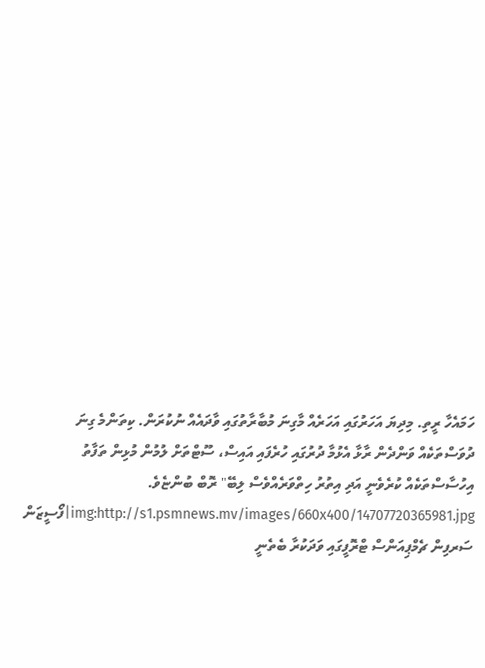ހަމައެހާ ރީތި. މިދިޔަ އަހަރުގައި އަހަރެއް މާގިނަ މުބާރާތުގައި ވާދައެއް ނުކުރަން. ކިތަންމެ ގިނަ ދުވަސްތަކެއް ވަންދެން ރާޅާ އެޅުމާ ދުރުގައި ހުރެފައި އައިސް، ސޫޓްތަށް ލުމުން މުޅިން ތަފާތު އިހުސާސްތަކެއް ކުރެވެނީ އަދި އިތުރު ހިތްވަރެއްވެސް ލިބޭ" ރޮބް ބުންޏެވެ.
img:http://s1.psmnews.mv/images/660x400/14707720365981.jpg|ފޯސީޒަން ސަރފިން ޗެމްޕިއަންސް ޓްރޮފީގައި ވަދަކުރާ ބެތެނީ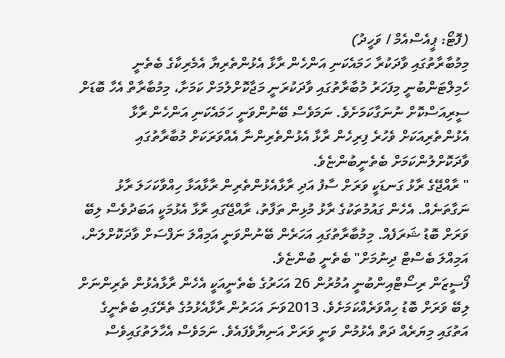(ފޮޓޯ: ޕީއެސްއެމް / ވަހީދު)
މިމުބާރާތުގައި ވާދަކުރާ ހަމައެކަނި އަންހެން ރާޅާ އެޅުންތެރިޔާ އެމެރިކާގެ ބެތެނީ ހެމިލްޓަންބުނީ މިފަހަރު މުބާރާތުގައި ވާދަކުރަނީ މަޖާކޮށްލުމަށް ކަމަށާ، މިމުބާރާތް އެހާ ބޮޑަށް ސީރިއަސްކޮށް ނުނަގާކަމަށެވެ. ނަމަވެސް ބޭނުންވަނީ ހަމައެކަނި އަންހެން ރާޅާ އެޅުންތެރިއަކަށް ވެހުރެ ފިރިހެން ރާޅާ އެޅުންތެރިންނާ އެއްވަރަކަށް މުބާރާތުގައި ވާދަކޮށްލުންކަމަށް ބެތެނީބުންޏެވެ.
" ރާއްޖޭގެ ރާޅު ގަނޑަކީ ވަރަށް ސާފު އަދި ރާޅާއެޅުންތެރިން ރާޅާއަޅާ ހިއްވާކަހަލަ ރާޅު ނަގާތަނެއް. އެހެން ގައުމުތަކުގެ ރާޅު މުޅިން ތަފާތު، ރާއްޖޭގައި ރާޅާ އެޅުމަކީ އަބަދުވެސް ލިބޭ ވަރަށް ބޮޑު ޝަރަފެއް. މިމުބާރާތުގައި އަހަރެން ބޭނުންވަނީ އަމިއްލަ ނަފްސަށް ވާދަކޮށްލަން، އަމިއްލަ ބެސްޓް ދިނުމަށް" ބެތެނީ ބުންޏެވެ.
ފޯސީޒަން ރިސޯޓްއިންބުނީ އުމުރުން 26 އަހަރުގެ ބެތެނީއަކީ އެހެން ރާޅާއެޅުން ތެރިންނަށް ލިބޭ ވަރަށް ބޮޑު ހިއްވަރެއްކަމަށެވެ. 2013ވަނަ އަހަރުން ރާޅާއެޅުމުގެ ތެރޭގައި ބެތެނީގެ އަތުގައި މިޔަރެއް ދަތް އެޅުމުން ވަނީ ވަރަށް އަނިޔާވެފައެވެ. ނަމަވެސް އެހާލަތުގައިވެސް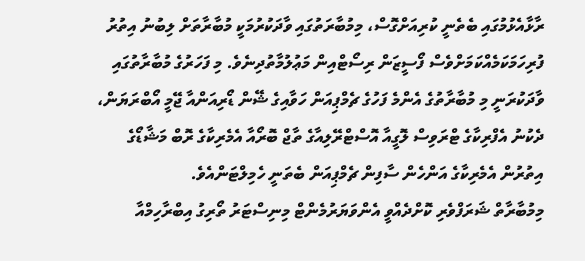ރާޅާއެޅުމުގައި ބެތެނީ ކުރިއަށްގޮސް، މިމުބާރަތުގައި ވާދަކުރުމަކީ މުބާރާތަށް ލިބުނު އިތުރު ފުރިހަމަކަމެއްކަމަށްވެސް ފޯސީޒަން ރިސޯޓްއިން މަޢުލުމާތުދިނެވެ. މި ފަހަރުގެ މުބާރާތުގައި ވާދަކުރަނީ މި މުބާރާތުގެ އެންމެ ފަހުގެ ޗެމްޕިއަން ހަވާއިގެ ޝޭން ޑޯރިއަންއާ ޖޭމީ އޯބްރަޔަން، ދެކުނު އެފްރިކާގެ ޓްރަވިސް ލޮގީއާ އޮސްޓްރޭލިއާގެ ތާޖް ބޮރޯއާ އެމެރިކާގެ ރޮބް މަޝާޑޯގެ އިތުރުން އެމެރިކާގެ އަންހެން ސާފިން ޗެމްޕިއަން ބެތަނީ ހެމިލްޓަންއެވެ.
މިމުބާރާތް ޝަރަފްވެރި ކޮށްދެއްވީ އެންވަޔަރުމެންޓް މިނިސްޓަރު ތޯރިގު އިބްރާހިމްއާ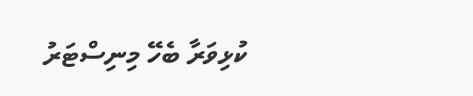ކުޅިވަރާ ބެހޭ މިނިސްޓަރު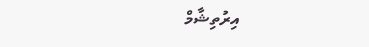އިރުތިޝާމް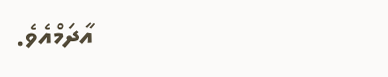އާދަމްއެވެ.